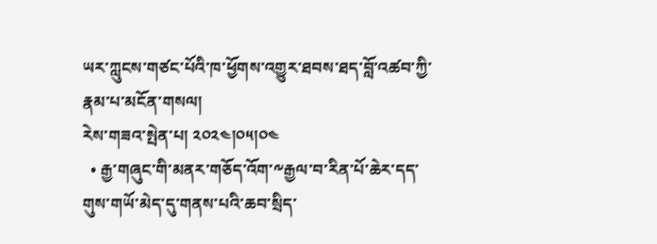ཡར་ཀླུངས་གཙང་པོའི་ཁ་ཕྱོགས་འགྱུར་ཐབས་ཐད་བློ་འཚབ་ཀྱི་རྣམ་པ་མངོན་གསལ།
རེས་གཟའ་སྤེན་པ། ༢༠༢༤།༠༥།༠༤
  • རྒྱ་གཞུང་གི་མནར་གཅོད་འོག་༸རྒྱལ་བ་རིན་པོ་ཆེར་དད་གུས་གཡོ་མེད་དུ་གནས་པའི་ཆབ་སྲིད་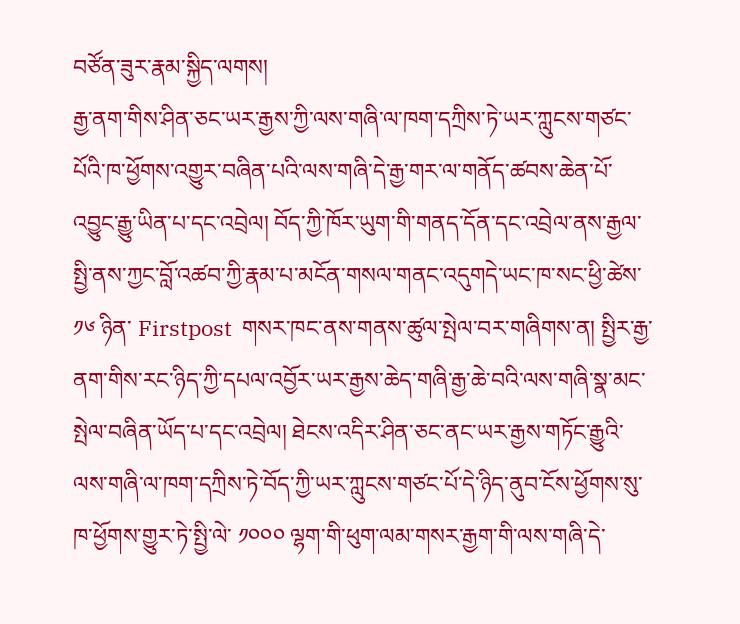བཙོན་ཟུར་རྣམ་སྐྱིད་ལགས།
རྒྱ་ནག་གིས་ཤིན་ཅང་ཡར་རྒྱས་ཀྱི་ལས་གཞི་ལ་ཁག་དཀྲིས་ཏེ་ཡར་ཀླུངས་གཙང་པོའི་ཁ་ཕྱོགས་འགྱུར་བཞིན་པའི་ལས་གཞི་དེ་རྒྱ་གར་ལ་གནོད་ཚབས་ཆེན་པོ་འབྱུང་རྒྱུ་ཡིན་པ་དང་འབྲེལ། བོད་ཀྱི་ཁོར་ཡུག་གི་གནད་དོན་དང་འབྲེལ་ནས་རྒྱལ་སྤྱི་ནས་ཀྱང་བློ་འཚབ་ཀྱི་རྣམ་པ་མངོན་གསལ་གནང་འདུགདེ་ཡང་ཁ་སང་ཕྱི་ཚེས་ ༡༦ ཉིན་ Firstpost  གསར་ཁང་ནས་གནས་ཚུལ་སྤེལ་བར་གཞིགས་ན། སྤྱིར་རྒྱ་ནག་གིས་རང་ཉིད་ཀྱི་དཔལ་འབྱོར་ཡར་རྒྱས་ཆེད་གཞི་རྒྱ་ཆེ་བའི་ལས་གཞི་སྣ་མང་སྤེལ་བཞིན་ཡོད་པ་དང་འབྲེལ། ཐེངས་འདིར་ཤིན་ཅང་ནང་ཡར་རྒྱས་གཏོང་རྒྱུའི་ལས་གཞི་ལ་ཁག་དཀྲིས་ཏེ་བོད་ཀྱི་ཡར་ཀླུངས་གཙང་པོ་དེ་ཉིད་ནུབ་ངོས་ཕྱོགས་སུ་ཁ་ཕྱོགས་གྱུར་ཏེ་སྤྱི་ལེ་ ༡༠༠༠ ལྷག་གི་ཕུག་ལམ་གསར་རྒྱག་གི་ལས་གཞི་དེ་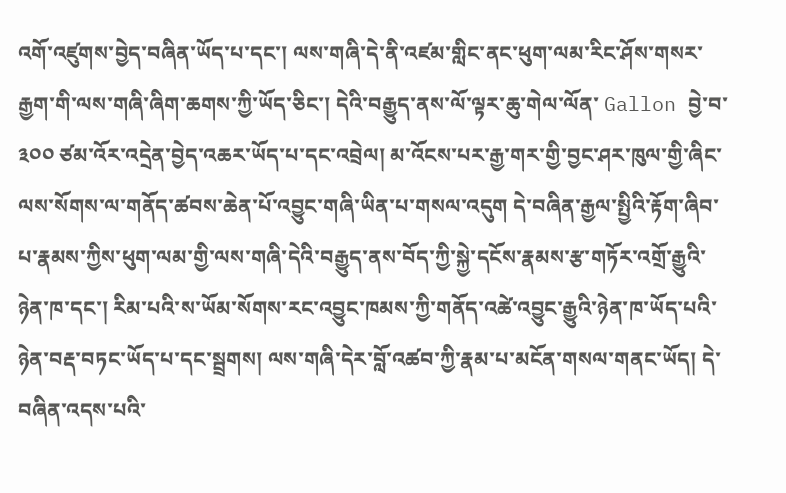འགོ་འཛུགས་བྱེད་བཞིན་ཡོད་པ་དང་། ལས་གཞི་དེ་ནི་འཛམ་གླིང་ནང་ཕུག་ལམ་རིང་ཤོས་གསར་རྒྱག་གི་ལས་གཞི་ཞིག་ཆགས་ཀྱི་ཡོད་ཅིང་། དེའི་བརྒྱུད་ནས་ལོ་ལྟར་ཆུ་གེལ་ལོན་ Gallon བྱེ་བ་ ༣༠༠ ཙམ་འོར་འདྲེན་བྱེད་འཆར་ཡོད་པ་དང་འབྲེལ། མ་འོངས་པར་རྒྱ་གར་གྱི་བྱང་ཤར་ཁུལ་གྱི་ཞིང་ལས་སོགས་ལ་གནོད་ཚབས་ཆེན་པོ་འབྱུང་གཞི་ཡིན་པ་གསལ་འདུག དེ་བཞིན་རྒྱལ་སྤྱིའི་རྟོག་ཞིབ་པ་རྣམས་ཀྱིས་ཕུག་ལམ་གྱི་ལས་གཞི་དེའི་བརྒྱུད་ནས་བོད་ཀྱི་སྐྱེ་དངོས་རྣམས་རྩ་གཏོར་འགྲོ་རྒྱུའི་ཉེན་ཁ་དང་། རིམ་པའི་ས་ཡོམ་སོགས་རང་འབྱུང་ཁམས་ཀྱི་གནོད་འཚེ་འབྱུང་རྒྱུའི་ཉེན་ཁ་ཡོད་པའི་ཉེན་བརྡ་བཏང་ཡོད་པ་དང་སྦྲགས། ལས་གཞི་དེར་བློ་འཚབ་ཀྱི་རྣམ་པ་མངོན་གསལ་གནང་ཡོད། དེ་བཞིན་འདས་པའི་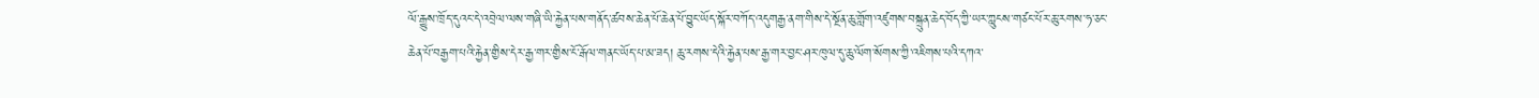ལོ་རྒྱུས་ཁྲོད་དུའང་དེ་འབྲེལ་ལས་གཞི་ཡི་རྐྱེན་པས་གནོད་ཚབས་ཆེན་པོ་ཆེན་པོ་བྱུང་ཡོད་སྐོར་བཀོད་འདུགརྒྱ་ནག་གིས་དེ་སྔོན་ཆུ་གློག་འཛུགས་བསྐྲུན་ཆེད་བོད་ཀྱི་ཡར་ཀླུངས་གཙང་པོར་ཆུ་རགས་ཧ་ཅང་ཆེན་པོ་བརྒྱག་པའི་རྐྱེན་གྱིས་དེར་རྒྱ་གར་གྱིས་ངོ་རྒོལ་གནང་ཡོད་པ་མ་ཟད། ཆུ་རགས་དེའི་རྐྱེན་པས་རྒྱ་གར་བྱང་ཤར་ཁུལ་དུ་ཆུ་ལོག་སོགས་ཀྱི་འཇིགས་པའི་དཀའ་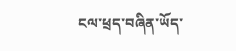ངལ་ཕྲད་བཞིན་ཡོད་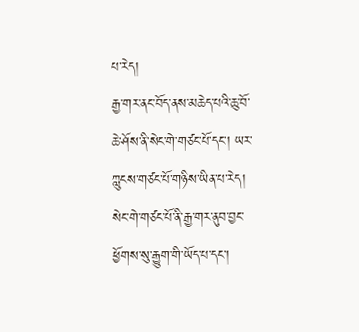པ་རེད།
རྒྱ་གར་ནང་བོད་ནས་མཆེད་པའི་ཆུ་བོ་ཆེ་ཤོས་ནི་སེང་གེ་གཙང་པོ་དང་། ཡར་ཀླུངས་གཙང་པོ་གཉིས་ཡིན་པ་རེད། སེང་གེ་གཙང་པོ་ནི་རྒྱ་གར་ནུབ་བྱང་ཕྱོགས་སུ་རྒྱུག་གི་ཡོད་པ་དང་།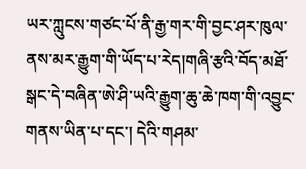ཡར་ཀླུངས་གཙང་པོ་ནི་རྒྱ་གར་གི་བྱང་ཤར་ཁུལ་ནས་མར་རྒྱུག་གི་ཡོད་པ་རེད།གཞི་རྩའི་བོད་མཐོ་སྒང་དེ་བཞིན་ཨེ་ཤི་ཡའི་རྒྱུག་ཆུ་ཆེ་ཁག་གི་འབྱུང་གནས་ཡིན་པ་དང་། དེའི་གཤམ་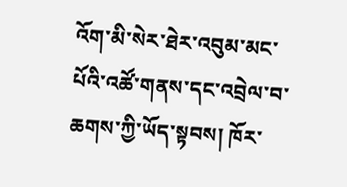འོག་མི་སེར་ཐེར་འབུམ་མང་པོའི་འཚོ་གནས་དང་འབྲེལ་བ་ཆགས་ཀྱི་ཡོད་སྟབས། ཁོར་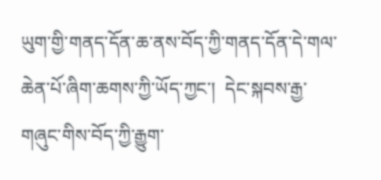ཡུག་གྱི་གནད་དོན་ཆ་ནས་བོད་ཀྱི་གནད་དོན་དེ་གལ་ཆེན་པོ་ཞིག་ཆགས་ཀྱི་ཡོད་ཀྱང་།  དེང་སྐབས་རྒྱ་གཞུང་གིས་བོད་ཀྱི་རྒྱུག་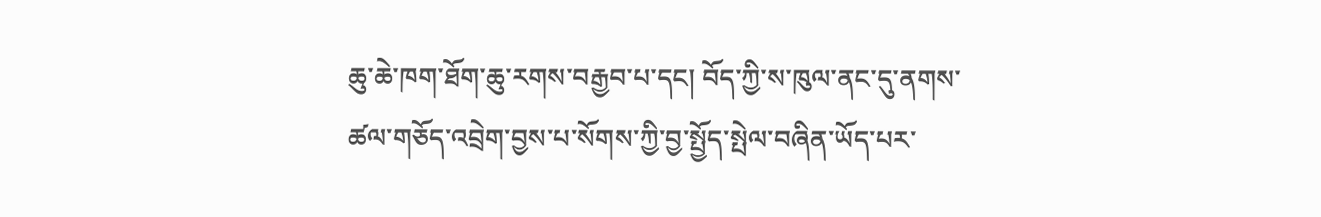ཆུ་ཆེ་ཁག་ཐོག་ཆུ་རགས་བརྒྱབ་པ་དང། བོད་ཀྱི་ས་ཁུལ་ནང་དུ་ནགས་ཚལ་གཅོད་འབྲེག་བྱས་པ་སོགས་ཀྱི་བྱ་སྤྱོད་སྤེལ་བཞིན་ཡོད་པར་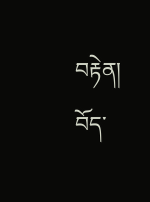བརྟེན། བོད་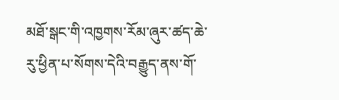མཐོ་སྒང་གི་འཁྱགས་རོམ་ཞུར་ཚད་ཆེ་རུ་ཕྱིན་པ་སོགས་དེའི་བརྒྱུད་ནས་གོ་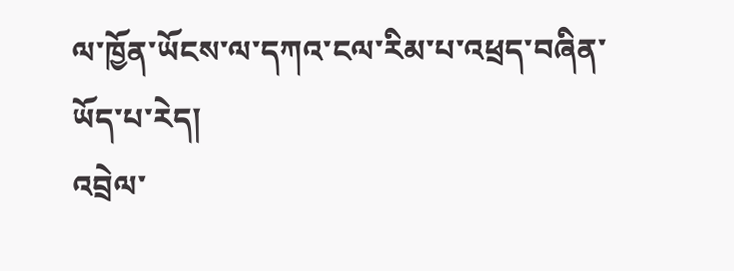ལ་ཁྱོན་ཡོངས་ལ་དཀའ་ངལ་རིམ་པ་འཕྲད་བཞིན་ཡོད་པ་རེད།
འབྲེལ་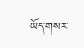ཡོད་གསར་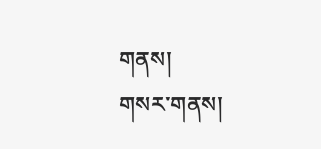གནས།
གསར་གནས།